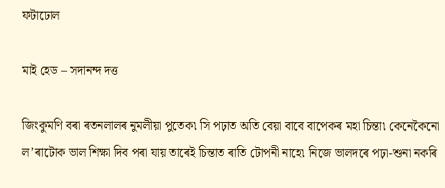ফটাঢোল

মাই হেড – সদানন্দ দত্ত

জিংকুমণি বৰা ৰতনলালৰ নুমলীয়া পুতেক৷ সি পঢ়াত অতি বেয়া বাবে বাপেকৰ মহা চিন্তা৷ কেনেকৈনো ল’ৰাটোক ভাল শিক্ষা দিব পৰা যায় তাৰেই চিন্তাত ৰাতি টোপনী নাহে৷ নিজে ভালদৰে পঢ়া-শুনা নকৰি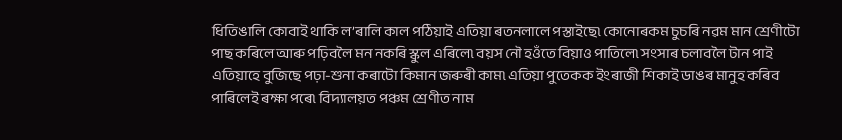ধিতিঙালি কোবাই থাকি ল’ৰালি কাল পঠিয়াই এতিয়া ৰতনলালে পস্তাইছে৷ কোনোৰকম চুচৰি নৱম মান শ্ৰেণীটো পাছ কৰিলে আৰু পঢ়িবলৈ মন নকৰি স্কুল এৰিলে৷ বয়স নৌ হওঁতে বিয়াও পাতিলে৷ সংসাৰ চলাবলৈ টান পাই এতিয়াহে বুজিছে পঢ়া-শুনা কৰাটো কিমান জৰুৰী কাম৷ এতিয়া পুতেকক ইংৰাজী শিকাই ডাঙৰ মানুহ কৰিব পাৰিলেই ৰক্ষা পৰে৷ বিদ্যালয়ত পঞ্চম শ্ৰেণীত নাম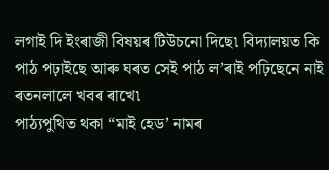লগাই দি ইংৰাজী বিষয়ৰ টিউচনো দিছে৷ বিদ্যালয়ত কি পাঠ পঢ়াইছে আৰু ঘৰত সেই পাঠ ল’ৰাই পঢ়িছেনে নাই ৰতনলালে খবৰ ৰাখে৷
পাঠ্যপুথিত থকা “মাই হেড’ নামৰ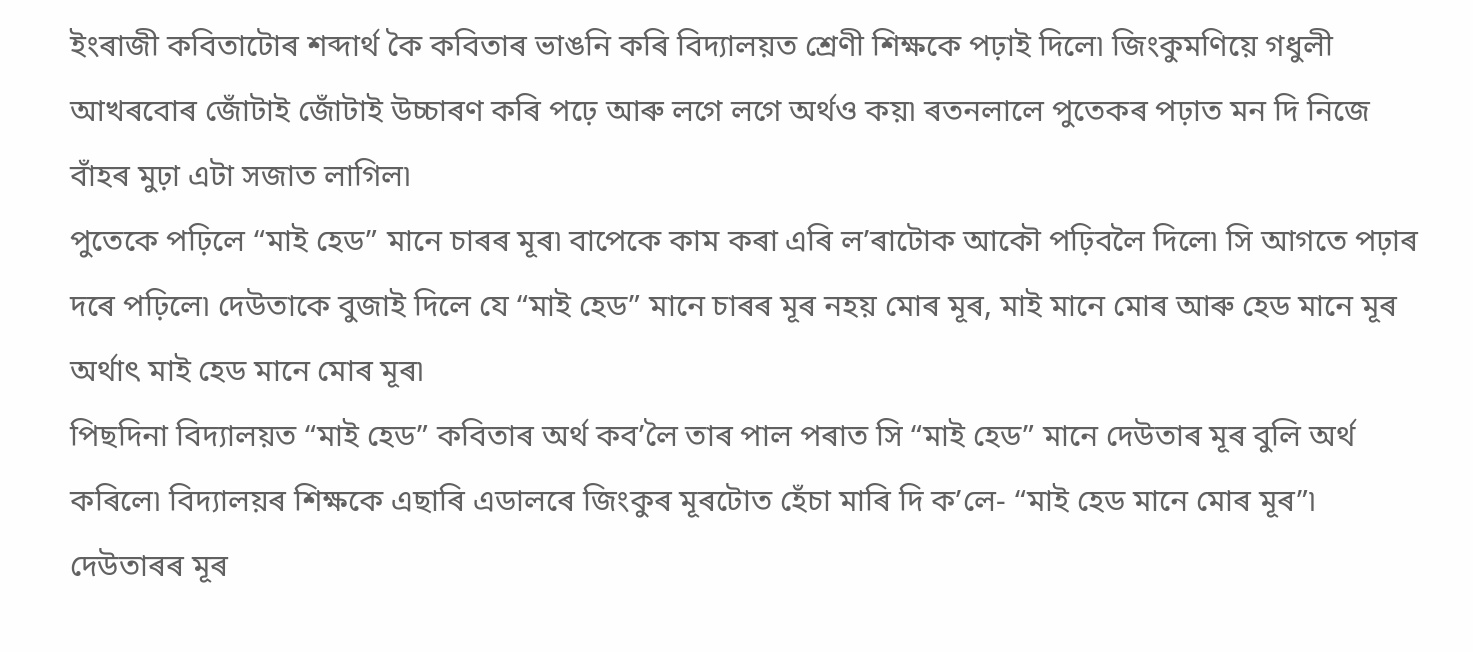ইংৰাজী কবিতাটোৰ শব্দাৰ্থ কৈ কবিতাৰ ভাঙনি কৰি বিদ্যালয়ত শ্ৰেণী শিক্ষকে পঢ়াই দিলে৷ জিংকুমণিয়ে গধুলী আখৰবোৰ জোঁটাই জোঁটাই উচ্চাৰণ কৰি পঢ়ে আৰু লগে লগে অৰ্থও কয়৷ ৰতনলালে পুতেকৰ পঢ়াত মন দি নিজে বাঁহৰ মুঢ়া এটা সজাত লাগিল৷
পুতেকে পঢ়িলে “মাই হেড” মানে চাৰৰ মূৰ৷ বাপেকে কাম কৰা এৰি ল’ৰাটোক আকৌ পঢ়িবলৈ দিলে৷ সি আগতে পঢ়াৰ দৰে পঢ়িলে৷ দেউতাকে বুজাই দিলে যে “মাই হেড” মানে চাৰৰ মূৰ নহয় মোৰ মূৰ, মাই মানে মোৰ আৰু হেড মানে মূৰ অৰ্থাৎ মাই হেড মানে মোৰ মূৰ৷
পিছদিনা বিদ্যালয়ত “মাই হেড” কবিতাৰ অৰ্থ কব’লৈ তাৰ পাল পৰাত সি “মাই হেড” মানে দেউতাৰ মূৰ বুলি অৰ্থ কৰিলে৷ বিদ্যালয়ৰ শিক্ষকে এছাৰি এডালৰে জিংকুৰ মূৰটোত হেঁচা মাৰি দি ক’লে- “মাই হেড মানে মোৰ মূৰ”৷ দেউতাৰৰ মূৰ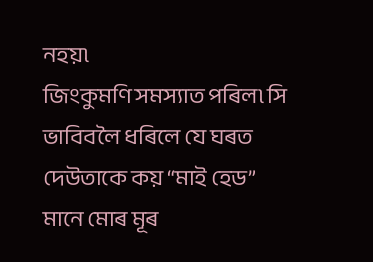নহয়৷
জিংকুমণি সমস্যাত পৰিল৷ সি ভাবিবলৈ ধৰিলে যে ঘৰত দেউতাকে কয় “মাই হেড” মানে মোৰ মূৰ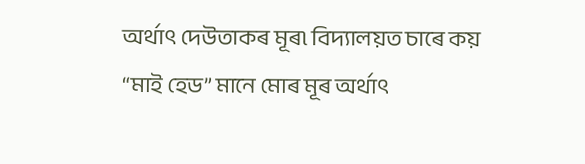অৰ্থাৎ দেউতাকৰ মূৰ৷ বিদ্যালয়ত চাৰে কয় “মাই হেড” মানে মোৰ মূৰ অৰ্থাৎ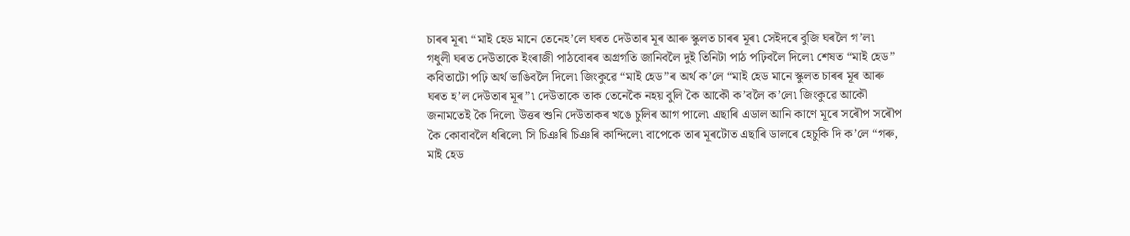চাৰৰ মূৰ৷ “মাই হেড মানে তেনেহ’লে ঘৰত দেউতাৰ মূৰ আৰু স্কুলত চাৰৰ মূৰ৷ সেইদৰে বুজি ঘৰলৈ গ’ল৷
গধুলী ঘৰত দেউতাকে ইংৰাজী পাঠবোৰৰ অগ্ৰগতি জানিবলৈ দুই তিনিটা পাঠ পঢ়িবলৈ দিলে৷ শেষত “মাই হেড” কবিতাটো পঢ়ি অৰ্থ ভাঙিবলৈ দিলে৷ জিংকুৱে “মাই হেড”ৰ অৰ্থ ক’লে “মাই হেড মানে স্কুলত চাৰৰ মূৰ আৰু ঘৰত হ’ল দেউতাৰ মূৰ”৷ দেউতাকে তাক তেনেকৈ নহয় বুলি কৈ আকৌ ক’বলৈ ক’লে৷ জিংকুৱে আকৌ জনামতেই কৈ দিলে৷ উত্তৰ শুনি দেউতাকৰ খঙে চুলিৰ আগ পালে৷ এছাৰি এডাল আনি কাণে মূৰে সৰৌপ সৰৌপ কৈ কোবাবলৈ ধৰিলে৷ সি চিঞৰি চিঞৰি কান্দিলে৷ বাপেকে তাৰ মূৰটোত এছাৰি ডালৰে হেচুকি দি ক’লে “গৰু, মাই হেড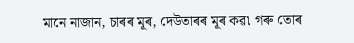মানে নাজান, চাৰৰ মূৰ, দেউতাৰৰ মূৰ কৱ৷ গৰু তোৰ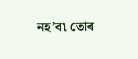নহ’ব৷ তোৰ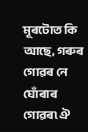মূৰটোত কি আছে, গৰুৰ গোৱৰ নে ঘোঁৰাৰ গোৱৰ৷ ঐ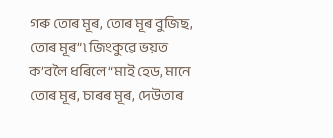গৰু তোৰ মূৰ, তোৰ মূৰ বুজিছ, তোৰ মূৰ”৷ জিংকুৱে ভয়ত ক’বলৈ ধৰিলে “মাই হেড, মানে তোৰ মূৰ, চাৰৰ মূৰ, দেউতাৰ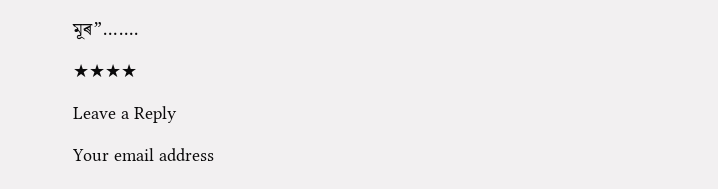মূৰ”…….

★★★★

Leave a Reply

Your email address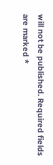will not be published. Required fields are marked *